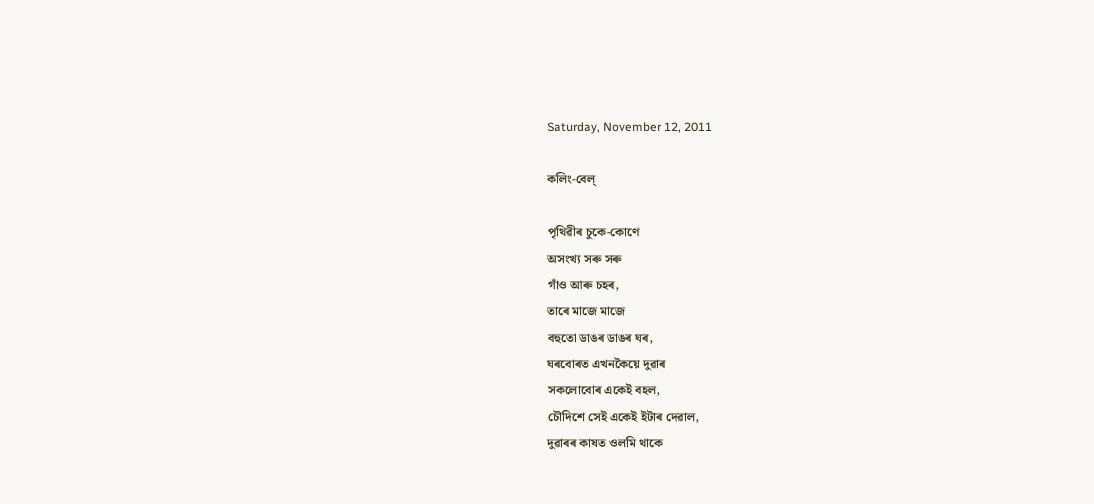Saturday, November 12, 2011

কলিং-বেল্

পৃথিৱীৰ চুকে-কোণে
অসংখ্য সৰু সৰু
গাঁও আৰু চহৰ,
তাৰে মাজে মাজে
বহুতো ডাঙৰ ডাঙৰ ঘৰ,
ঘৰবোৰত এখনকৈয়ে দুৱাৰ
সকলোবোৰ একেই বহল,
চৌদিশে সেই একেই ইটাৰ দেৱাল,
দুৱাৰৰ কাষত ওলমি থাকে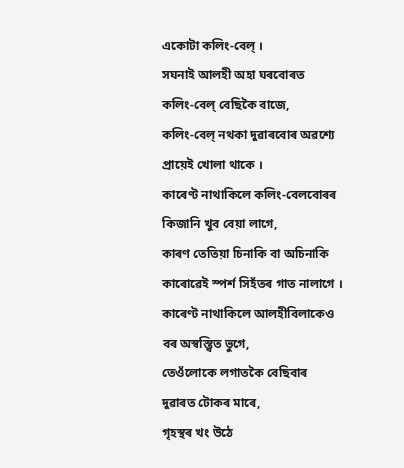একোটা কলিং-বেল্ ।
সঘনাই আলহী অহা ঘৰবোৰত
কলিং-বেল্ বেছিকৈ বাজে,
কলিং-বেল্ নথকা দুৱাৰবোৰ অৱশ্যে
প্ৰায়েই খোলা থাকে ।
কাৰেণ্ট নাথাকিলে কলিং-বেলবোৰৰ
কিজানি খুব বেয়া লাগে,
কাৰণ তেতিয়া চিনাকি বা অচিনাকি
কাৰোৱেই স্পৰ্শ সিহঁতৰ গাত নালাগে ।
কাৰেণ্ট নাথাকিলে আলহীবিলাকেও
বৰ অস্বস্ত্বিত ভুগে,
তেওঁলোকে লগাতকৈ বেছিবাৰ
দুৱাৰত টোকৰ মাৰে,
গৃহস্থৰ খং উঠে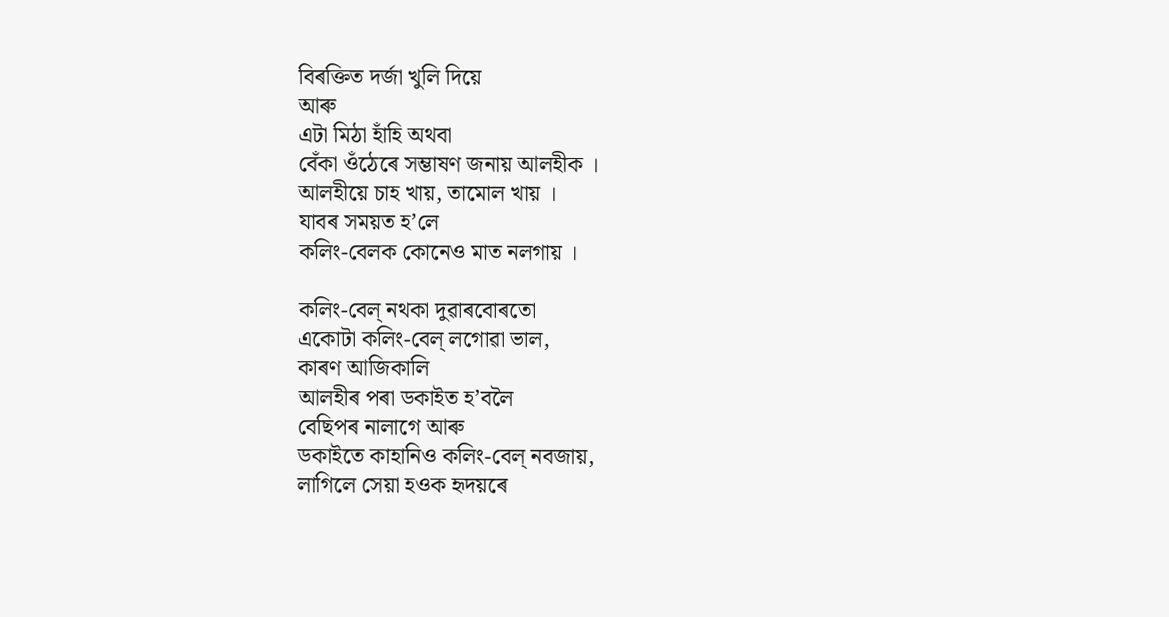বিৰক্তিত দৰ্জা খুলি দিয়ে
আৰু
এটা মিঠা হাঁহি অথবা
বেঁকা ওঁঠেৰে সম্ভাষণ জনায় আলহীক ।
আলহীয়ে চাহ খায়, তামোল খায় ।
যাবৰ সময়ত হ’লে
কলিং-বেলক কোনেও মাত নলগায় ।

কলিং-বেল্ নথকা দুৱাৰবোৰতো
একোটা কলিং-বেল্ লগোৱা ভাল,
কাৰণ আজিকালি
আলহীৰ পৰা ডকাইত হ’বলৈ
বেছিপৰ নালাগে আৰু
ডকাইতে কাহানিও কলিং-বেল্ নবজায়,
লাগিলে সেয়া হওক হৃদয়ৰে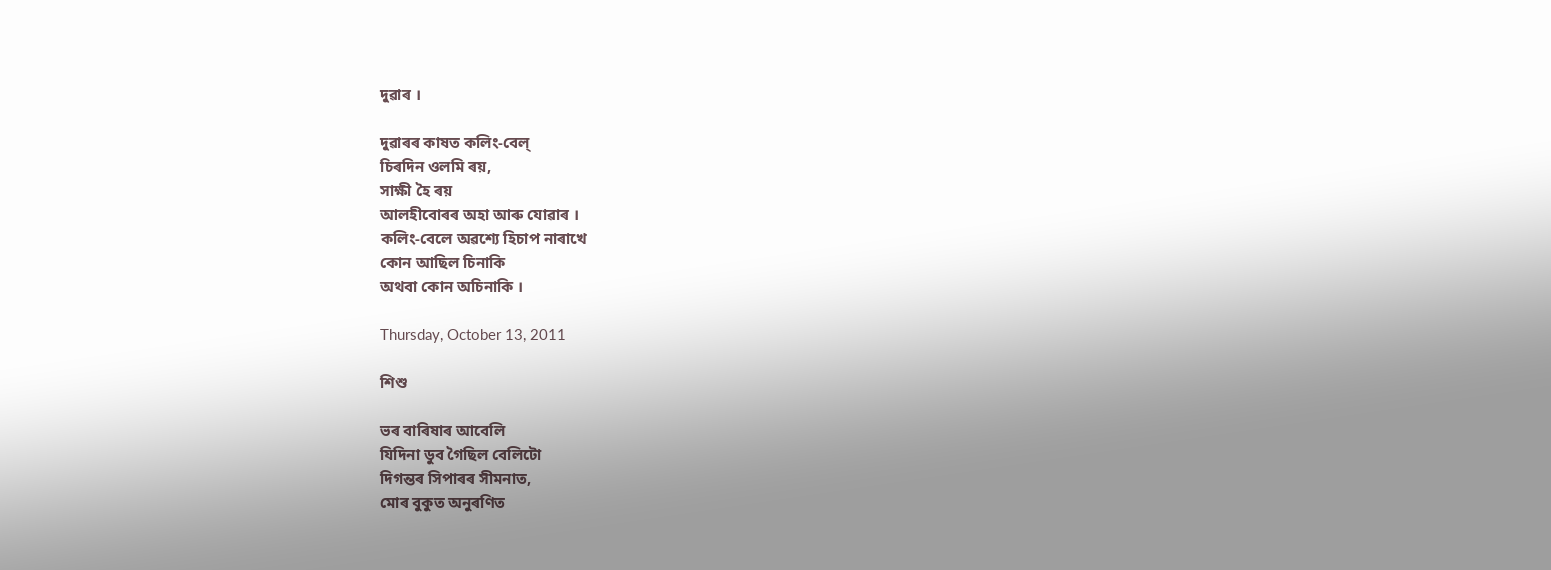দুৱাৰ ।

দুৱাৰৰ কাষত কলিং-বেল্
চিৰদিন ওলমি ৰয়,
সাক্ষী হৈ ৰয়
আলহীবোৰৰ অহা আৰু যোৱাৰ ।
কলিং-বেলে অৱশ্যে হিচাপ নাৰাখে
কোন আছিল চিনাকি
অথবা কোন অচিনাকি ।

Thursday, October 13, 2011

শিশু

ভৰ বাৰিষাৰ আবেলি
যিদিনা ডুব গৈছিল বেলিটো
দিগন্তৰ সিপাৰৰ সীমনাত,
মোৰ বুকুত অনুৰণিত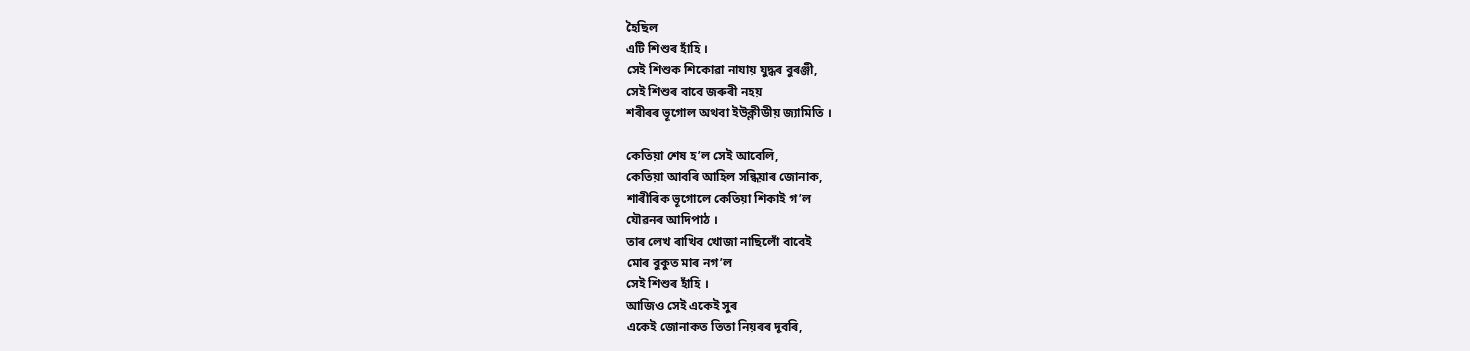হৈছিল
এটি শিশুৰ হাঁহি ।
সেই শিশুক শিকোৱা নাযায় যুদ্ধৰ বুৰঞ্জী,
সেই শিশুৰ বাবে জৰুৰী নহয়
শৰীৰৰ ভূগোল অথবা ইউক্লীডীয় জ্যামিতি ।

কেতিয়া শেষ হ’ল সেই আবেলি,
কেতিয়া আবৰি আহিল সন্ধিয়াৰ জোনাক,
শাৰীৰিক ভূগোলে কেতিয়া শিকাই গ’ল
যৌৱনৰ আদিপাঠ ।
তাৰ লেখ ৰাখিব খোজা নাছিলোঁ বাবেই
মোৰ বুকুত মাৰ নগ’ল
সেই শিশুৰ হাঁহি ।
আজিও সেই একেই সুৰ
একেই জোনাকত তিতা নিয়ৰৰ দূবৰি,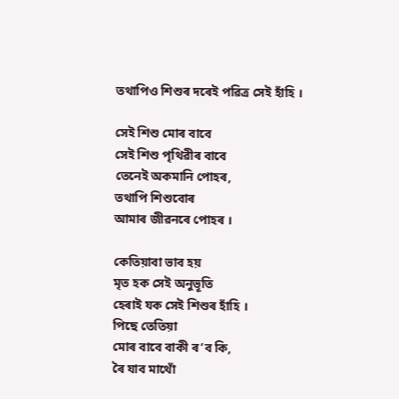তথাপিও শিশুৰ দৰেই পৱিত্ৰ সেই হাঁহি ।

সেই শিশু মোৰ বাবে
সেই শিশু পৃথিৱীৰ বাবে
তেনেই অকমানি পোহৰ,
তথাপি শিশুবোৰ
আমাৰ জীৱনৰে পোহৰ ।

কেতিয়াবা ভাব হয়
মৃত হক সেই অনুভূতি
হেৰাই যক সেই শিশুৰ হাঁহি ।
পিছে তেতিয়া
মোৰ বাবে বাকী ৰ’ব কি,
ৰৈ যাব মাথোঁ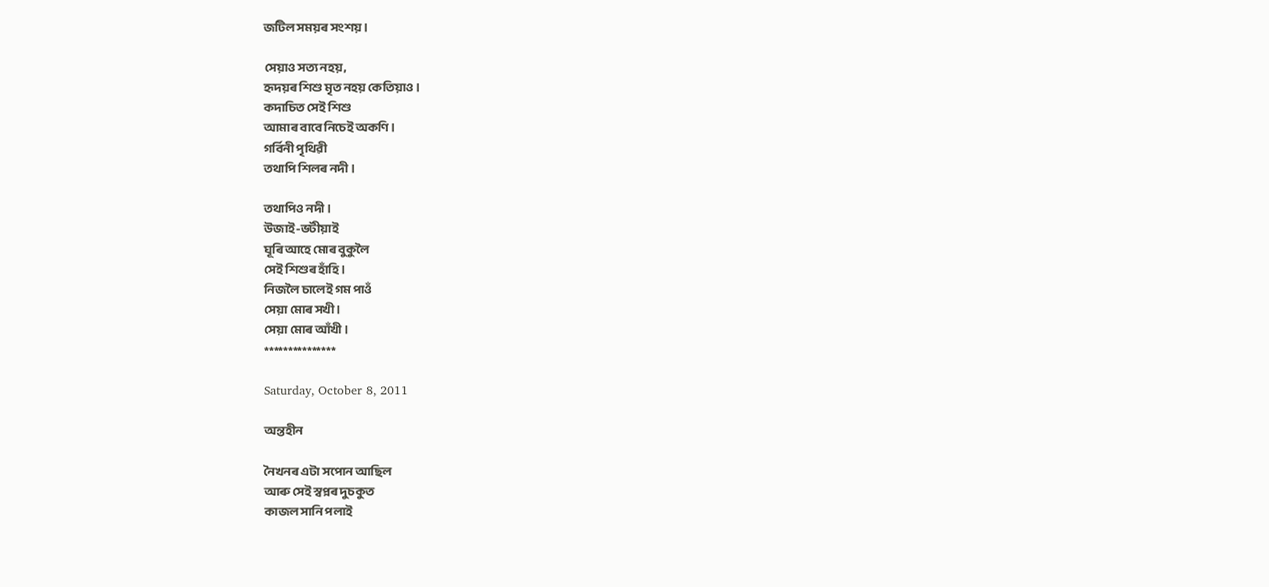জটিল সময়ৰ সংশয় ।

সেয়াও সত্য নহয়,
হৃদয়ৰ শিশু মৃত নহয় কেতিয়াও ।
কদাচিত সেই শিশু
আমাৰ বাবে নিচেই অকণি ।
গৰ্বিনী পৃথিৱী
তথাপি শিলৰ নদী ।

তথাপিও নদী ।
উজাই-ভটীয়াই
ঘূৰি আহে মোৰ বুকুলৈ
সেই শিশুৰ হাঁহি ।
নিজলৈ চালেই গম পাওঁ
সেয়া মোৰ সখী ।
সেয়া মোৰ আঁখী ।
***************

Saturday, October 8, 2011

অন্তহীন

নৈখনৰ এটা সপোন আছিল
আৰু সেই স্বপ্নৰ দুচকুত
কাজল সানি পলাই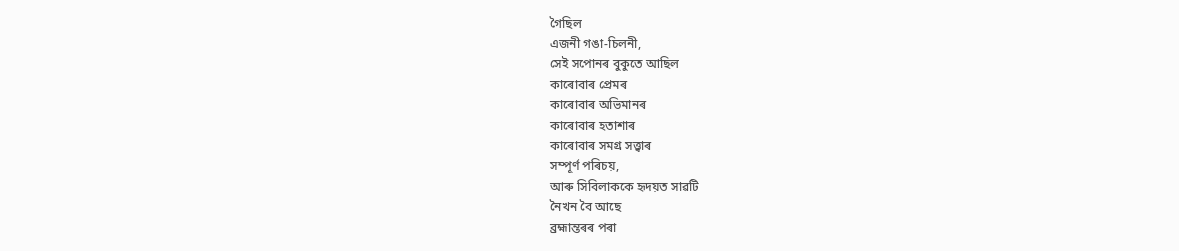গৈছিল
এজনী গঙা-চিলনী,
সেই সপোনৰ বুকুতে আছিল
কাৰোবাৰ প্ৰেমৰ
কাৰোবাৰ অভিমানৰ
কাৰোবাৰ হতাশাৰ
কাৰোবাৰ সমগ্ৰ সত্ত্বাৰ
সম্পূৰ্ণ পৰিচয়,
আৰু সিবিলাককে হৃদয়ত সাৱটি
নৈখন বৈ আছে
ব্ৰহ্মান্তৰৰ পৰা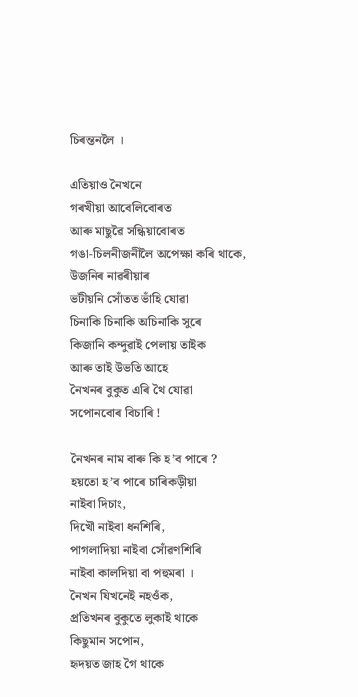চিৰন্তনলৈ ।

এতিয়াও নৈখনে
গৰখীয়া আবেলিবোৰত
আৰু মাছুৱৈ সন্ধিয়াবোৰত
গঙা-চিলনীজনীলৈ অপেক্ষা কৰি থাকে,
উজনিৰ নাৱৰীয়াৰ
ভটীয়নি সোঁতত ভাঁহি যোৱা
চিনাকি চিনাকি অচিনাকি সুৰে
কিজানি কন্দুৱাই পেলায় তাইক
আৰু তাই উভতি আহে
নৈখনৰ বুকুত এৰি থৈ যোৱা
সপোনবোৰ বিচাৰি !

নৈখনৰ নাম বাৰু কি হ’ব পাৰে ?
হয়তো হ’ব পাৰে চাৰিকড়ীয়া
নাইবা দিচাং,
দিখৌ নাইবা ধনশিৰি,
পাগলাদিয়া নাইবা সোঁৱণশিৰি
নাইবা কালদিয়া বা পহুমৰা ।
নৈখন যিখনেই নহওঁক,
প্ৰতিখনৰ বুকুতে লুকাই থাকে
কিছুমান সপোন,
হৃদয়ত জাহ গৈ থাকে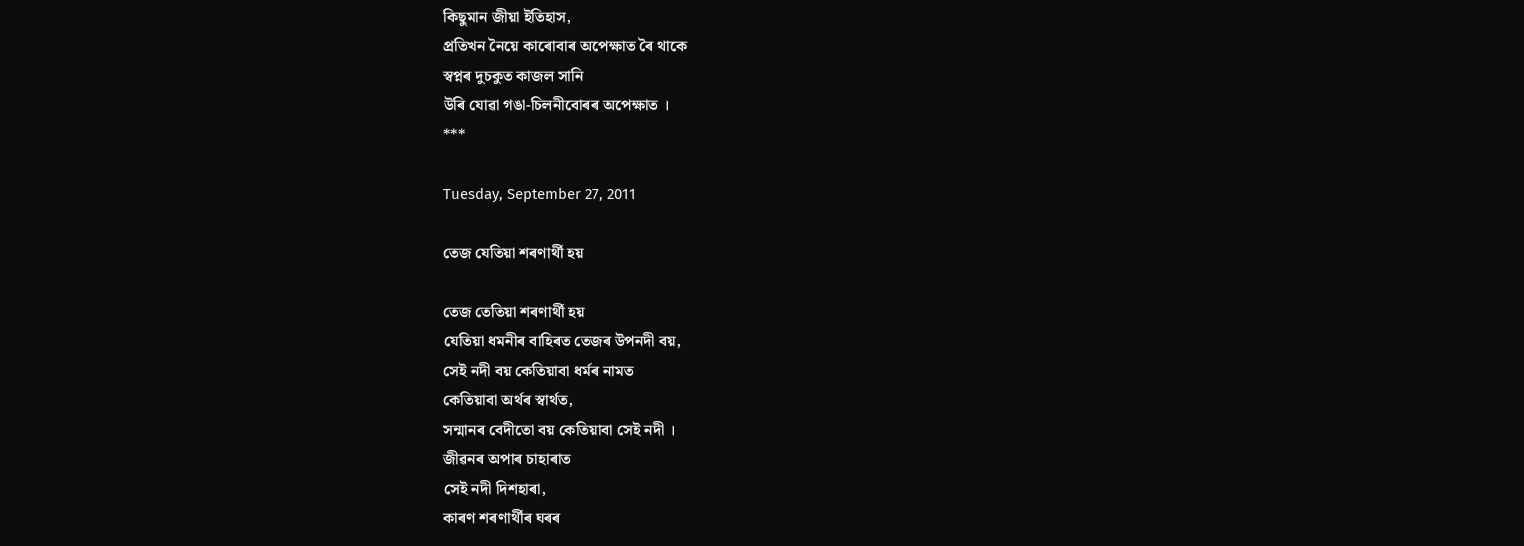কিছুমান জীয়া ইতিহাস,
প্ৰতিখন নৈয়ে কাৰোবাৰ অপেক্ষাত ৰৈ থাকে
স্বপ্নৰ দুচকুত কাজল সানি
উৰি যোৱা গঙা-চিলনীবোৰৰ অপেক্ষাত ।
***

Tuesday, September 27, 2011

তেজ যেতিয়া শৰণাৰ্থী হয়

তেজ তেতিয়া শৰণাৰ্থী হয়
যেতিয়া ধমনীৰ বাহিৰত তেজৰ উপনদী বয়,
সেই নদী বয় কেতিয়াবা ধৰ্মৰ নামত
কেতিয়াবা অৰ্থৰ স্বাৰ্থত,
সন্মানৰ বেদীতো বয় কেতিয়াবা সেই নদী ।
জীৱনৰ অপাৰ চাহাৰাত
সেই নদী দিশহাৰা,
কাৰণ শৰণাৰ্থীৰ ঘৰৰ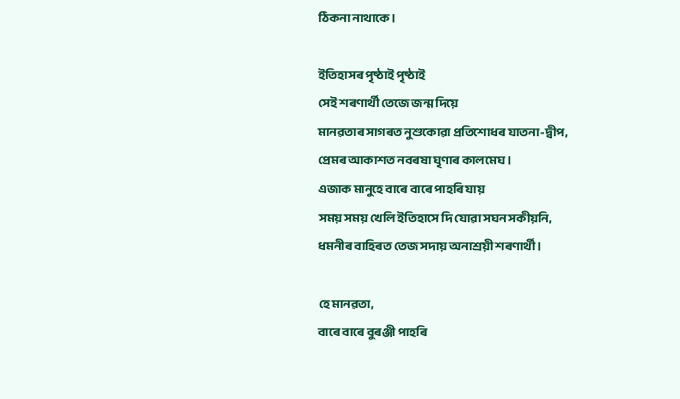ঠিকনা নাথাকে ।

ইতিহাসৰ পৃষ্ঠাই পৃষ্ঠাই
সেই শৰণাৰ্থী তেজে জন্ম দিয়ে
মানৱতাৰ সাগৰত নুশুকোৱা প্ৰতিশোধৰ যাতনা-দ্বীপ,
প্ৰেমৰ আকাশত নবৰষা ঘৃণাৰ কালমেঘ ।
এজাক মানুহে বাৰে বাৰে পাহৰি যায়
সময় সময় খেলি ইতিহাসে দি যোৱা সঘন সকীয়নি,
ধমনীৰ বাহিৰত তেজ সদায় অনাশ্ৰয়ী শৰণাৰ্থী ।

হে মানৱতা,
বাৰে বাৰে বুৰঞ্জী পাহৰি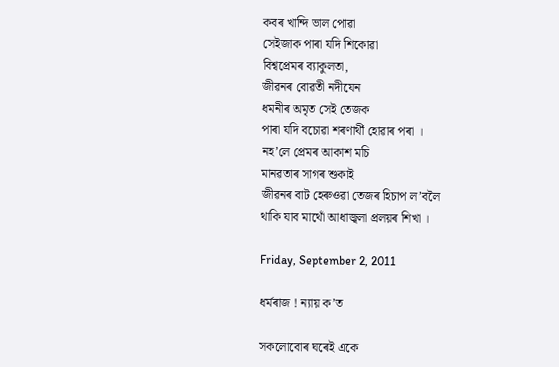কবৰ খান্দি ভাল পোৱা
সেইজাক পাৰা যদি শিকোৱা
বিশ্বপ্ৰেমৰ ব্যাকুলতা,
জীৱনৰ বোৱতী নদীযেন
ধমনীৰ অমৃত সেই তেজক
পাৰা যদি বচোৱা শৰণাৰ্থী হোৱাৰ পৰা ।
নহ’লে প্ৰেমৰ আকাশ মচি
মানৱতাৰ সাগৰ শুকাই
জীৱনৰ বাট হেৰুওৱা তেজৰ হিচাপ ল’বলৈ
থাকি যাব মাথোঁ আধাজ্বলা প্ৰলয়ৰ শিখা ।

Friday, September 2, 2011

ধৰ্মৰাজ ! ন্যায় ক’ত

সকলোবোৰ ঘৰেই একে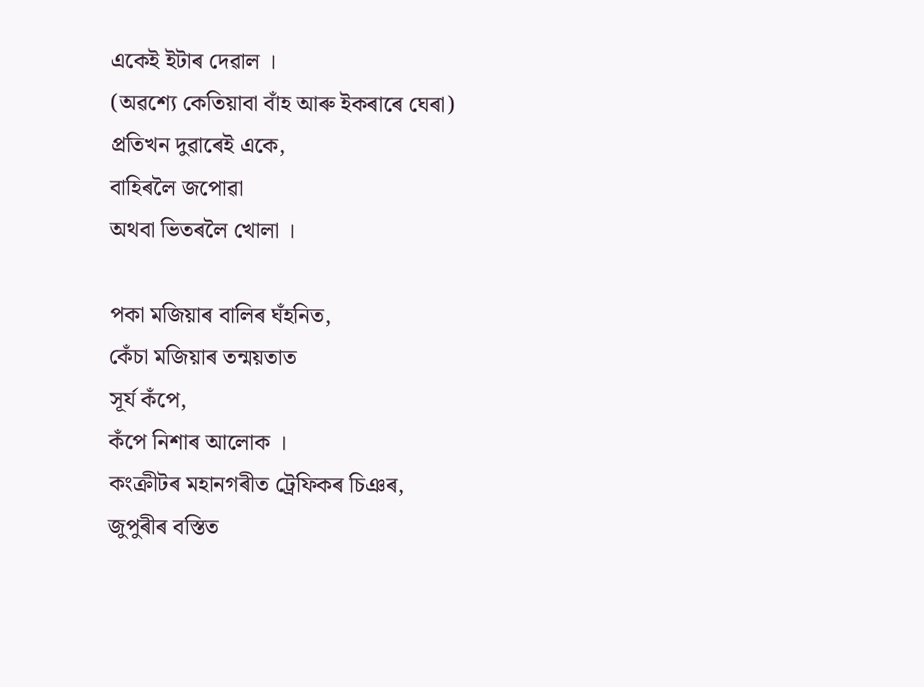একেই ইটাৰ দেৱাল ।
(অৱশ্যে কেতিয়াবা বাঁহ আৰু ইকৰাৰে ঘেৰা)
প্রতিখন দুৱাৰেই একে,
বাহিৰলৈ জপোৱা
অথবা ভিতৰলৈ খোলা ।

পকা মজিয়াৰ বালিৰ ঘঁহনিত,
কেঁচা মজিয়াৰ তন্ময়তাত
সূৰ্য কঁপে,
কঁপে নিশাৰ আলোক ।
কংক্ৰীটৰ মহানগৰীত ট্রেফিকৰ চিঞৰ,
জুপুৰীৰ বস্তিত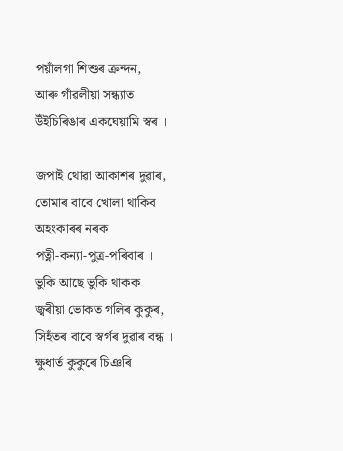পয়াঁলগা শিশুৰ ক্ৰন্দন,
আৰু গাঁৱলীয়া সন্ধ্যাত
উঁইচিৰিঙাৰ একঘেয়ামি স্বৰ ।

জপাই থোৱা আকাশৰ দুৱাৰ,
তোমাৰ বাবে খোলা থাকিব
অহংকাৰৰ নৰক
পত্নী-কন্যা-পুত্র-পৰিবাৰ ।
ভুকি আছে ভুকি থাকক
জ্বৰীয়া ভোকত গলিৰ কুকুৰ,
সিহঁতৰ বাবে স্বৰ্গৰ দুৱাৰ বন্ধ ।
ক্ষুধাৰ্ত কুকুৰে চিঞৰি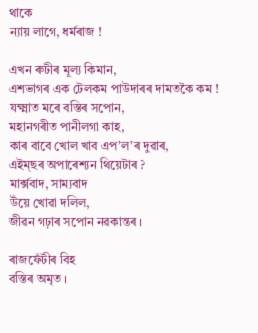থাকে
ন্যায় লাগে, ধৰ্মৰাজ !

এখন ৰুটীৰ মূল্য কিমান,
এশভাগৰ এক টেলকম পাউদাৰৰ দামতকৈ কম !
যক্ষ্মাত মৰে বস্তিৰ সপোন,
মহানগৰীত পানীলগা কাহ,
কাৰ বাবে খোল খাব এপ’ল’ৰ দুৱাৰ,
এইম্ছৰ অপাৰেশ্যন থিয়েটাৰ ?
মাৰ্ক্সবাদ, সাম্যবাদ
উঁয়ে খোৱা দলিল,
জীৱন গঢ়াৰ সপোন নৱকান্তৰ ।

ৰাজফেঁটীৰ বিহ
বস্তিৰ অমৃত ।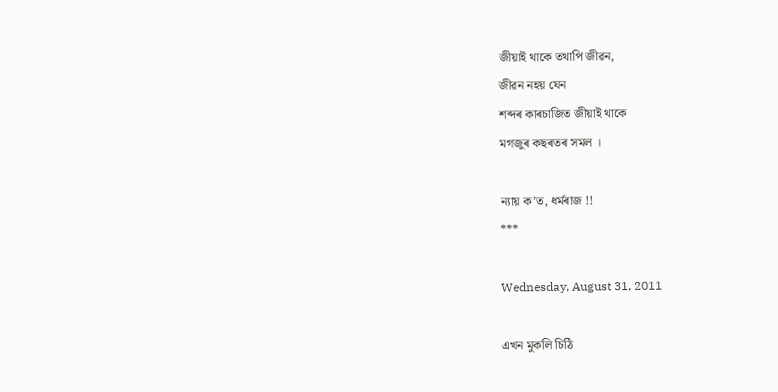জীয়াই থাকে তথাপি জীৱন,
জীৱন নহয় যেন
শব্দৰ কাৰচাজিত জীয়াই থাকে
মগজুৰ কছৰতৰ সমল ।

ন্যায় ক’ত, ধৰ্মৰাজ !!
***

Wednesday, August 31, 2011

এখন মুকলি চিঠি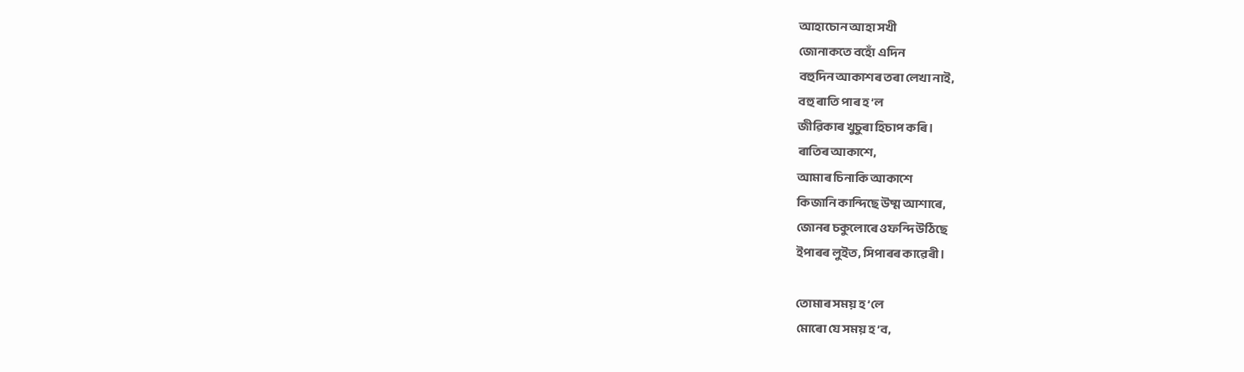আহাচোন আহা সখী
জোনাকতে বহোঁ এদিন
বহুদিন আকাশৰ তৰা লেখা নাই,
বহু ৰাতি পাৰ হ’ল
জীৱিকাৰ খুচুৰা হিচাপ কৰি ।
ৰাতিৰ আকাশে,
আমাৰ চিনাকি আকাশে
কিজানি কান্দিছে উষ্ম আশাৰে,
জোনৰ চকুলোৰে ওফন্দি উঠিছে
ইপাৰৰ লুইত, সিপাৰৰ কাৱেৰী ।

তোমাৰ সময় হ’লে
মোৰো যে সময় হ’ব,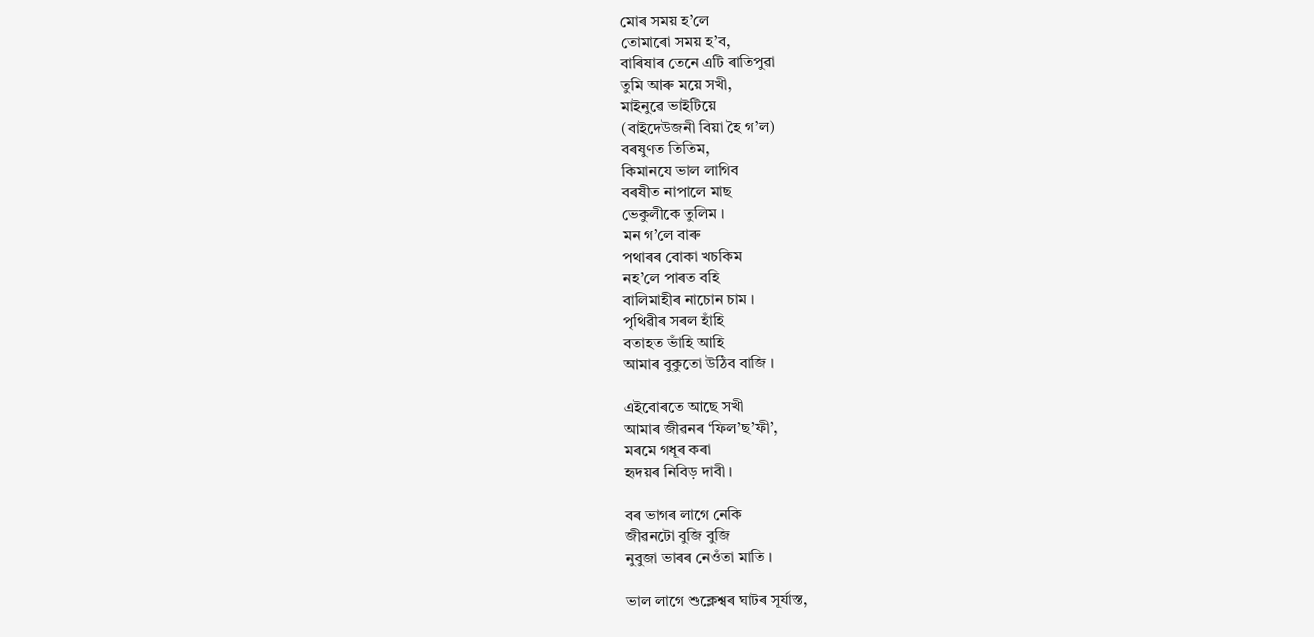মোৰ সময় হ’লে
তোমাৰো সময় হ’ব,
বাৰিষাৰ তেনে এটি ৰাতিপুৱা
তুমি আৰু ময়ে সখী,
মাইনুৱে ভাইটিয়ে
(বাইদেউজনী বিয়া হৈ গ’ল)
বৰষুণত তিতিম,
কিমানযে ভাল লাগিব
বৰষীত নাপালে মাছ
ভেকুলীকে তুলিম ।
মন গ’লে বাৰু
পথাৰৰ বোকা খচকিম
নহ’লে পাৰত বহি
বালিমাহীৰ নাচোন চাম ।
পৃথিৱীৰ সৰল হাঁহি
বতাহত ভাঁহি আহি
আমাৰ বুকুতো উঠিব বাজি ।

এইবোৰতে আছে সখী
আমাৰ জীৱনৰ ‘ফিল’ছ’ফী’,
মৰমে গধূৰ কৰা
হৃদয়ৰ নিবিড় দাবী ।

বৰ ভাগৰ লাগে নেকি
জীৱনটো বুজি বুজি
নুবুজা ভাৰৰ নেওঁতা মাতি ।

ভাল লাগে শুক্লেশ্বৰ ঘাটৰ সূৰ্যাস্ত,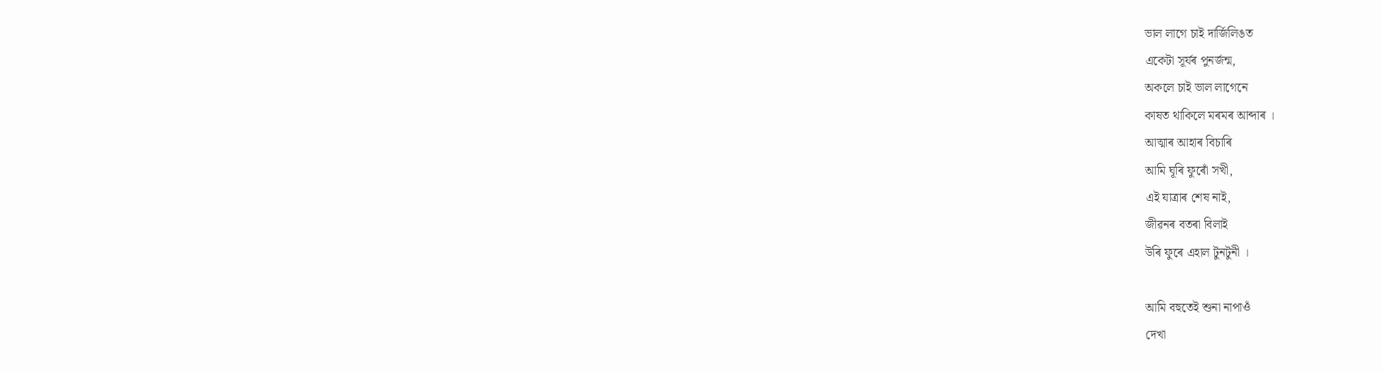ভাল লাগে চাই দাৰ্জিলিঙত
একেটা সূৰ্যৰ পুনৰ্জন্ম,
অকলে চাই ভাল লাগেনে
কাষত থাকিলে মৰমৰ আব্দাৰ ।
আত্মাৰ আহাৰ বিচাৰি
আমি ঘূৰি ফুৰোঁ সখী,
এই যাত্রাৰ শেষ নাই,
জীৱনৰ বতৰা বিলাই
উৰি ফুৰে এহাল টুনটুনী ।

আমি বহুতেই শুনা নাপাওঁ
দেখা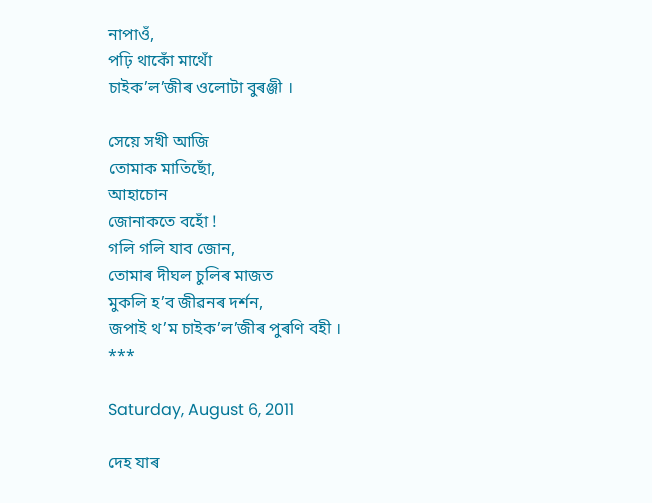নাপাওঁ,
পঢ়ি থাকোঁ মাথোঁ
চাইক’ল’জীৰ ওলোটা বুৰঞ্জী ।

সেয়ে সখী আজি
তোমাক মাতিছোঁ,
আহাচোন
জোনাকতে বহোঁ !
গলি গলি যাব জোন,
তোমাৰ দীঘল চুলিৰ মাজত
মুকলি হ’ব জীৱনৰ দৰ্শন,
জপাই থ’ম চাইক’ল’জীৰ পুৰণি বহী ।
***

Saturday, August 6, 2011

দেহ যাৰ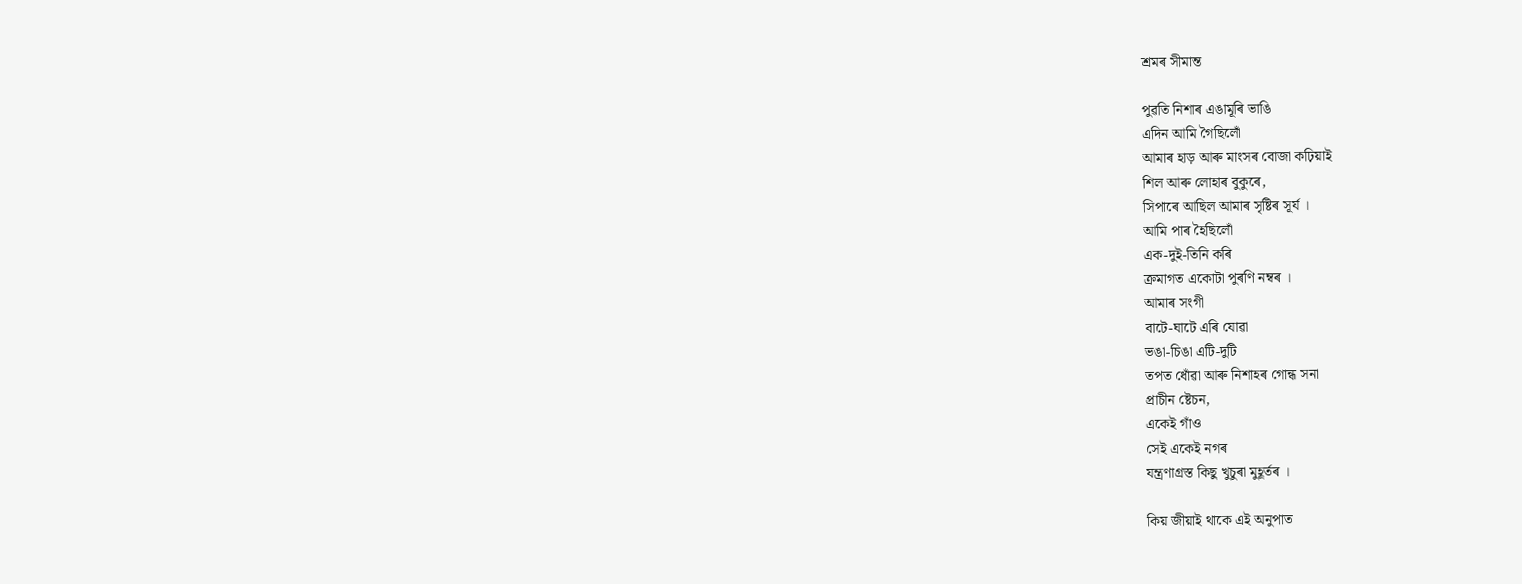শ্ৰমৰ সীমান্ত

পুৱতি নিশাৰ এঙামূৰি ভাঙি
এদিন আমি গৈছিলোঁ
আমাৰ হাড় আৰু মাংসৰ বোজা কঢ়িয়াই
শিল আৰু লোহাৰ বুকুৰে,
সিপাৰে আছিল আমাৰ সৃষ্টিৰ সূৰ্য ।
আমি পাৰ হৈছিলোঁ
এক-দুই-তিনি কৰি
ক্রমাগত একোটা পুৰণি নম্বৰ ।
আমাৰ সংগী
বাটে-ঘাটে এৰি যোৱা
ভঙা-চিঙা এটি-দুটি
তপত ধোঁৱা আৰু নিশাহৰ গোন্ধ সনা
প্রাচীন ষ্টেচন,
একেই গাঁও
সেই একেই নগৰ
যন্ত্রণাগ্রস্ত কিছু খুচুৰা মুহূৰ্তৰ ।

কিয় জীয়াই থাকে এই অনুপাত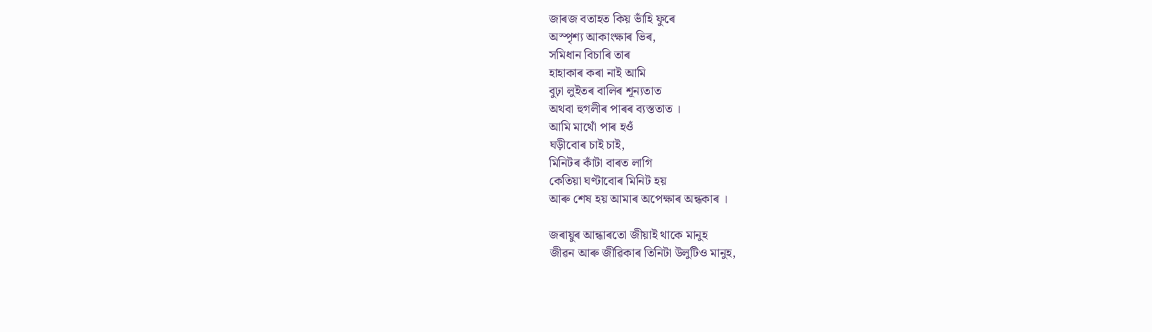জাৰজ বতাহত কিয় ভাঁহি ফুৰে
অস্পৃশ্য আকাংক্ষাৰ ভিৰ,
সমিধান বিচাৰি তাৰ
হাহাকাৰ কৰা নাই আমি
বুঢ়া লুইতৰ বালিৰ শূন্যতাত
অথবা হুগলীৰ পাৰৰ ব্যস্ততাত ।
আমি মাথোঁ পাৰ হওঁ
ঘড়ীবোৰ চাই চাই,
মিনিটৰ কাঁটা বাৰত লাগি
কেতিয়া ঘণ্টাবোৰ মিনিট হয়
আৰু শেষ হয় আমাৰ অপেক্ষাৰ অন্ধকাৰ ।

জৰায়ুৰ আন্ধাৰতো জীয়াই থাকে মানুহ
জীৱন আৰু জীৱিকাৰ তিনিটা উলুটিও মানুহ,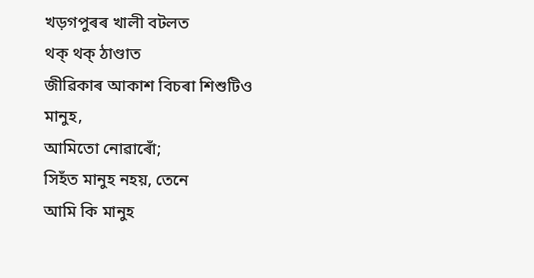খড়গপুৰৰ খালী বটলত
থক্ থক্ ঠাণ্ডাত
জীৱিকাৰ আকাশ বিচৰা শিশুটিও মানুহ,
আমিতো নোৱাৰোঁ;
সিহঁত মানুহ নহয়, তেনে
আমি কি মানুহ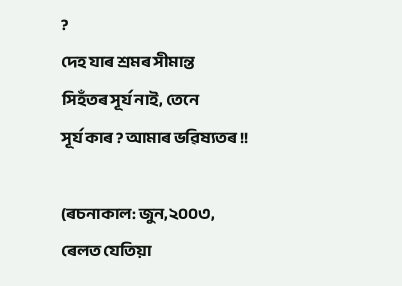?
দেহ যাৰ শ্ৰমৰ সীমান্ত
সিহঁতৰ সূৰ্য নাই, তেনে
সূৰ্য কাৰ ? আমাৰ ভৱিষ্যতৰ !!

(ৰচনাকাল: জুন,২০০৩, ৰেলত যেতিয়া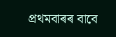প্রথমবাৰৰ বাবে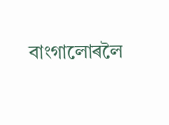বাংগালোৰলৈ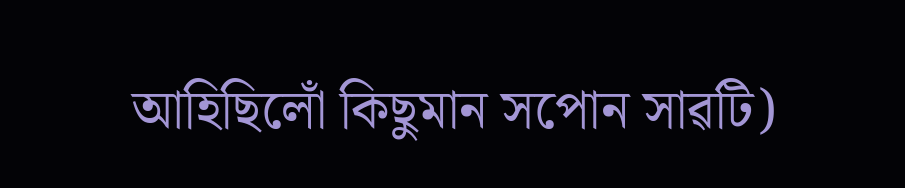আহিছিলোঁ কিছুমান সপোন সাৱটি)